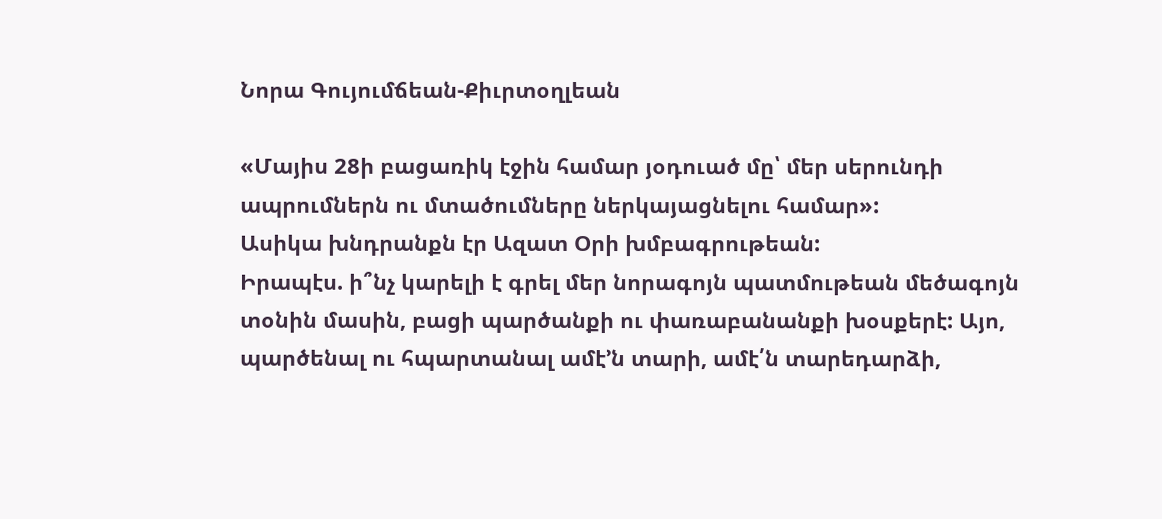Նորա Գույումճեան-Քիւրտօղլեան

«Մայիս 28ի բացառիկ էջին համար յօդուած մը՝ մեր սերունդի ապրումներն ու մտածումները ներկայացնելու համար»:
Ասիկա խնդրանքն էր Ազատ Օրի խմբագրութեան:
Իրապէս. ի՞նչ կարելի է գրել մեր նորագոյն պատմութեան մեծագոյն տօնին մասին, բացի պարծանքի ու փառաբանանքի խօսքերէ: Այո, պարծենալ ու հպարտանալ ամէ’ն տարի, ամէ՛ն տարեդարձի,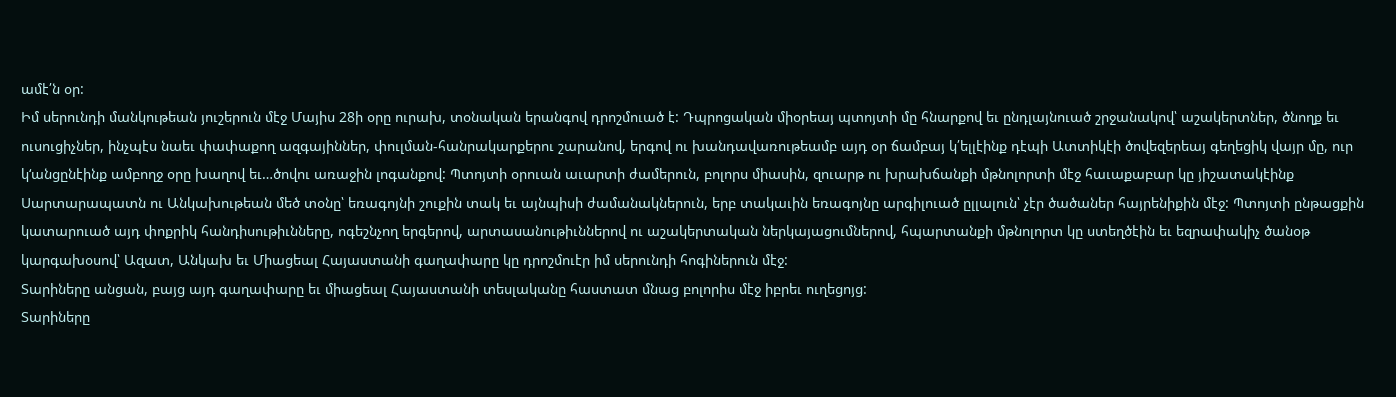ամէ՛ն օր:
Իմ սերունդի մանկութեան յուշերուն մէջ Մայիս 28ի օրը ուրախ, տօնական երանգով դրոշմուած է: Դպրոցական միօրեայ պտոյտի մը հնարքով եւ ընդլայնուած շրջանակով՝ աշակերտներ, ծնողք եւ ուսուցիչներ, ինչպէս նաեւ փափաքող ազգայիններ, փուլման-հանրակարքերու շարանով, երգով ու խանդավառութեամբ այդ օր ճամբայ կ՛ելլէինք դէպի Ատտիկէի ծովեզերեայ գեղեցիկ վայր մը, ուր կ‘անցընէինք ամբողջ օրը խաղով եւ…ծովու առաջին լոգանքով: Պտոյտի օրուան աւարտի ժամերուն, բոլորս միասին, զուարթ ու խրախճանքի մթնոլորտի մէջ հաւաքաբար կը յիշատակէինք Սարտարապատն ու Անկախութեան մեծ տօնը՝ եռագոյնի շուքին տակ եւ այնպիսի ժամանակներուն, երբ տակաւին եռագոյնը արգիլուած ըլլալուն՝ չէր ծածաներ հայրենիքին մէջ: Պտոյտի ընթացքին կատարուած այդ փոքրիկ հանդիսութիւնները, ոգեշնչող երգերով, արտասանութիւններով ու աշակերտական ներկայացումներով, հպարտանքի մթնոլորտ կը ստեղծէին եւ եզրափակիչ ծանօթ կարգախօսով՝ Ազատ, Անկախ եւ Միացեալ Հայաստանի գաղափարը կը դրոշմուէր իմ սերունդի հոգիներուն մէջ:
Տարիները անցան, բայց այդ գաղափարը եւ միացեալ Հայաստանի տեսլականը հաստատ մնաց բոլորիս մէջ իբրեւ ուղեցոյց:
Տարիները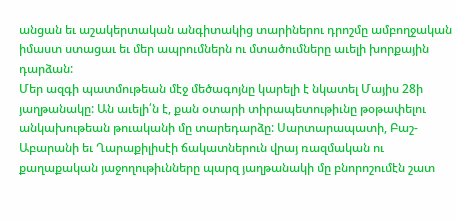անցան եւ աշակերտական անգիտակից տարիներու դրոշմը ամբողջական իմաստ ստացաւ եւ մեր ապրումներն ու մտածումները աւելի խորքային դարձան:
Մեր ազգի պատմութեան մէջ մեծագոյնը կարելի է նկատել Մայիս 28ի յաղթանակը: Ան աւելի՛ն է, քան օտարի տիրապետութիւնը թօթափելու անկախութեան թուականի մը տարեդարձը: Սարտարապատի, Բաշ-Աբարանի եւ Ղարաքիլիսէի ճակատներուն վրայ ռազմական ու քաղաքական յաջողութիւնները պարզ յաղթանակի մը բնորոշումէն շատ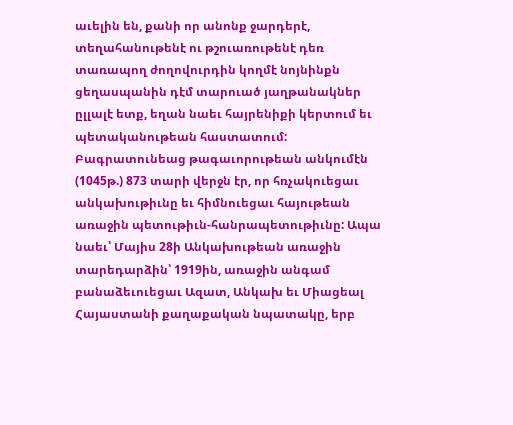աւելին են, քանի որ անոնք ջարդերէ, տեղահանութենէ ու թշուառութենէ դեռ տառապող ժողովուրդին կողմէ նոյնինքն ցեղասպանին դէմ տարուած յաղթանակներ ըլլալէ ետք, եղան նաեւ հայրենիքի կերտում եւ պետականութեան հաստատում: Բագրատունեաց թագաւորութեան անկումէն (1045թ.) 873 տարի վերջն էր, որ հռչակուեցաւ անկախութիւնը եւ հիմնուեցաւ հայութեան առաջին պետութիւն-հանրապետութիւնը: Ապա նաեւ՝ Մայիս 28ի Անկախութեան առաջին տարեդարձին՝ 1919ին, առաջին անգամ բանաձեւուեցաւ Ազատ, Անկախ եւ Միացեալ Հայաստանի քաղաքական նպատակը, երբ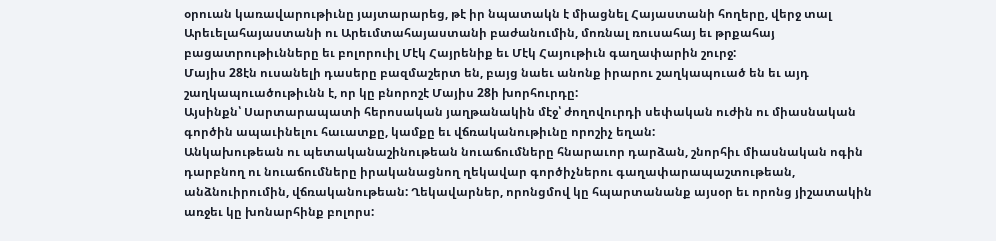օրուան կառավարութիւնը յայտարարեց, թէ իր նպատակն է միացնել Հայաստանի հողերը, վերջ տալ Արեւելահայաստանի ու Արեւմտահայաստանի բաժանումին, մոռնալ ռուսահայ եւ թրքահայ բացատրութիւնները եւ բոլորուիլ Մէկ Հայրենիք եւ Մէկ Հայութիւն գաղափարին շուրջ:
Մայիս 28էն ուսանելի դասերը բազմաշերտ են, բայց նաեւ անոնք իրարու շաղկապուած են եւ այդ շաղկապուածութիւնն է, որ կը բնորոշէ Մայիս 28ի խորհուրդը:
Այսինքն՝ Սարտարապատի հերոսական յաղթանակին մէջ՝ ժողովուրդի սեփական ուժին ու միասնական գործին ապաւինելու հաւատքը, կամքը եւ վճռականութիւնը որոշիչ եղան:
Անկախութեան ու պետականաշինութեան նուաճումները հնարաւոր դարձան, շնորհիւ միասնական ոգին դարբնող ու նուաճումները իրականացնող ղեկավար գործիչներու գաղափարապաշտութեան, անձնուիրումին, վճռականութեան: Ղեկավարներ, որոնցմով կը հպարտանանք այսօր եւ որոնց յիշատակին առջեւ կը խոնարհինք բոլորս: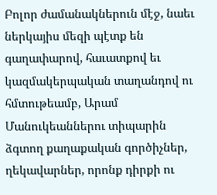Բոլոր ժամանակներուն մէջ, նաեւ ներկայիս մեզի պէտք են գաղափարով, հաւատքով եւ կազմակերպական տաղանդով ու հմտութեամբ, Արամ Մանուկեաններու տիպարին ձգտող քաղաքական գործիչներ, ղեկավարներ, որոնք դիրքի ու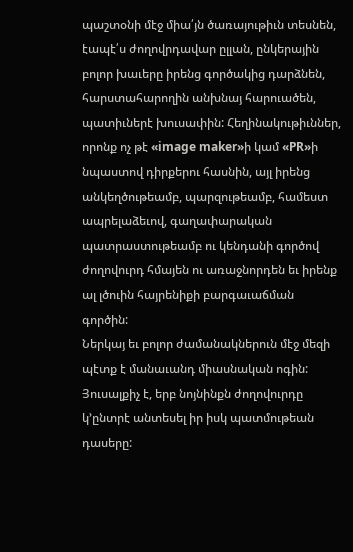պաշտօնի մէջ միա՛յն ծառայութիւն տեսնեն, էապէ՛ս ժողովրդավար ըլլան, ընկերային բոլոր խաւերը իրենց գործակից դարձնեն, հարստահարողին անխնայ հարուածեն, պատիւներէ խուսափին: Հեղինակութիւններ, որոնք ոչ թէ «image maker»ի կամ «PR»ի նպաստով դիրքերու հասնին, այլ իրենց անկեղծութեամբ, պարզութեամբ, համեստ ապրելաձեւով, գաղափարական պատրաստութեամբ ու կենդանի գործով ժողովուրդ հմայեն ու առաջնորդեն եւ իրենք ալ լծուին հայրենիքի բարգաւաճման գործին:
Ներկայ եւ բոլոր ժամանակներուն մէջ մեզի պէտք է մանաւանդ միասնական ոգին: Յուսալքիչ է, երբ նոյնինքն ժողովուրդը կ’ընտրէ անտեսել իր իսկ պատմութեան դասերը: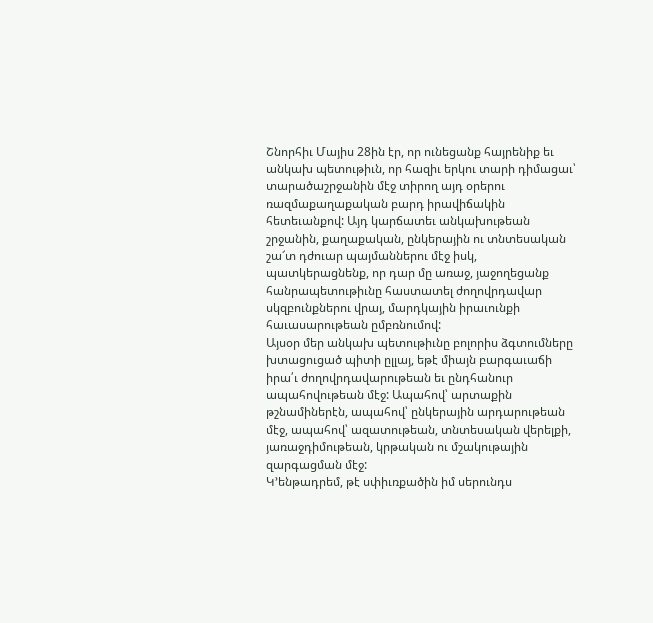Շնորհիւ Մայիս 28ին էր, որ ունեցանք հայրենիք եւ անկախ պետութիւն, որ հազիւ երկու տարի դիմացաւ՝ տարածաշրջանին մէջ տիրող այդ օրերու ռազմաքաղաքական բարդ իրավիճակին հետեւանքով: Այդ կարճատեւ անկախութեան շրջանին, քաղաքական, ընկերային ու տնտեսական շա՜տ դժուար պայմաններու մէջ իսկ, պատկերացնենք, որ դար մը առաջ, յաջողեցանք հանրապետութիւնը հաստատել ժողովրդավար սկզբունքներու վրայ, մարդկային իրաւունքի հաւասարութեան ըմբռնումով:
Այսօր մեր անկախ պետութիւնը բոլորիս ձգտումները խտացուցած պիտի ըլլայ, եթէ միայն բարգաւաճի իրա՛ւ ժողովրդավարութեան եւ ընդհանուր ապահովութեան մէջ: Ապահով՝ արտաքին թշնամիներէն, ապահով՝ ընկերային արդարութեան մէջ, ապահով՝ ազատութեան, տնտեսական վերելքի, յառաջդիմութեան, կրթական ու մշակութային զարգացման մէջ:
Կ՚ենթադրեմ, թէ սփիւռքածին իմ սերունդս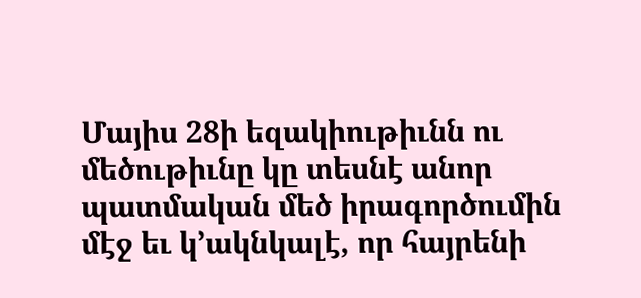Մայիս 28ի եզակիութիւնն ու մեծութիւնը կը տեսնէ անոր պատմական մեծ իրագործումին մէջ եւ կ’ակնկալէ, որ հայրենի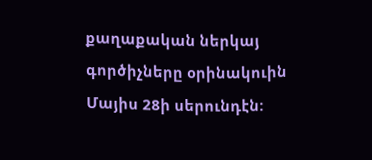քաղաքական ներկայ գործիչները օրինակուին Մայիս 28ի սերունդէն: